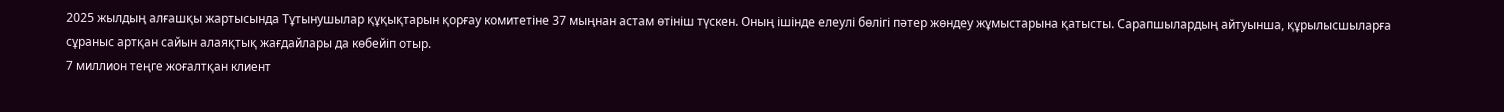2025 жылдың алғашқы жартысында Тұтынушылар құқықтарын қорғау комитетіне 37 мыңнан астам өтініш түскен. Оның ішінде елеулі бөлігі пәтер жөндеу жұмыстарына қатысты. Сарапшылардың айтуынша, құрылысшыларға сұраныс артқан сайын алаяқтық жағдайлары да көбейіп отыр.
7 миллион теңге жоғалтқан клиент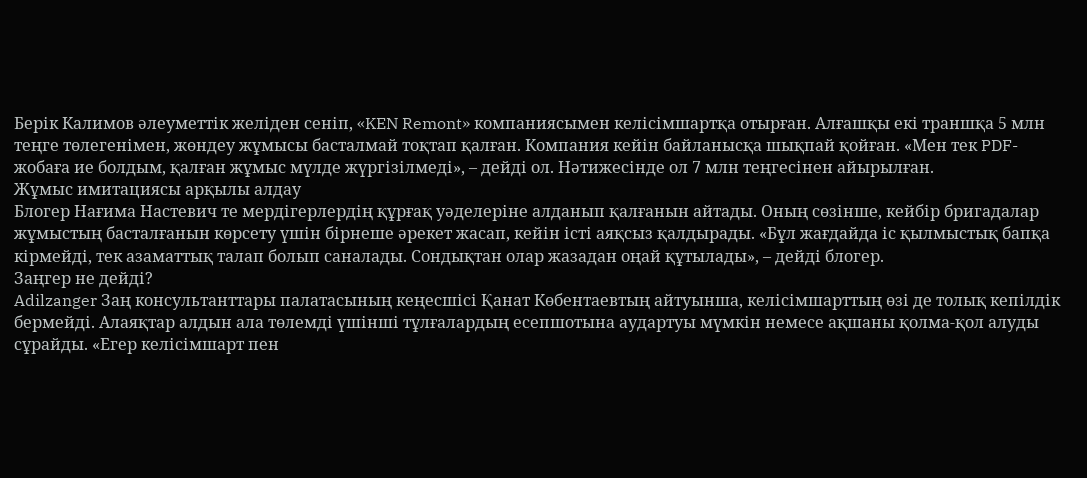Берік Калимов әлеуметтік желіден сеніп, «KEN Remont» компаниясымен келісімшартқа отырған. Алғашқы екі траншқа 5 млн теңге төлегенімен, жөндеу жұмысы басталмай тоқтап қалған. Компания кейін байланысқа шықпай қойған. «Мен тек PDF-жобаға ие болдым, қалған жұмыс мүлде жүргізілмеді», – дейді ол. Нәтижесінде ол 7 млн теңгесінен айырылған.
Жұмыс имитациясы арқылы алдау
Блогер Нағима Настевич те мердігерлердің құрғақ уәделеріне алданып қалғанын айтады. Оның сөзінше, кейбір бригадалар жұмыстың басталғанын көрсету үшін бірнеше әрекет жасап, кейін істі аяқсыз қалдырады. «Бұл жағдайда іс қылмыстық бапқа кірмейді, тек азаматтық талап болып саналады. Сондықтан олар жазадан оңай құтылады», – дейді блогер.
Заңгер не дейді?
Adilzanger Заң консультанттары палатасының кеңесшісі Қанат Көбентаевтың айтуынша, келісімшарттың өзі де толық кепілдік бермейді. Алаяқтар алдын ала төлемді үшінші тұлғалардың есепшотына аудартуы мүмкін немесе ақшаны қолма-қол алуды сұрайды. «Егер келісімшарт пен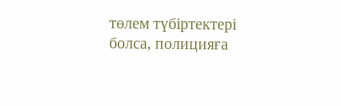төлем түбіртектері болса, полицияға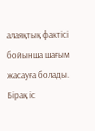алаяқтық фактісі бойынша шағым жасауға болады. Бірақ іс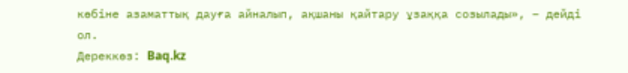көбіне азаматтық дауға айналып, ақшаны қайтару ұзаққа созылады», – дейді ол.
Дереккөз: Baq.kz